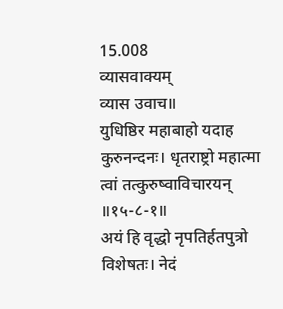15.008
व्यासवाक्यम्
व्यास उवाच॥
युधिष्ठिर महाबाहो यदाह कुरुनन्दनः। धृतराष्ट्रो महात्मा त्वां तत्कुरुष्वाविचारयन् ॥१५-८-१॥
अयं हि वृद्धो नृपतिर्हतपुत्रो विशेषतः। नेदं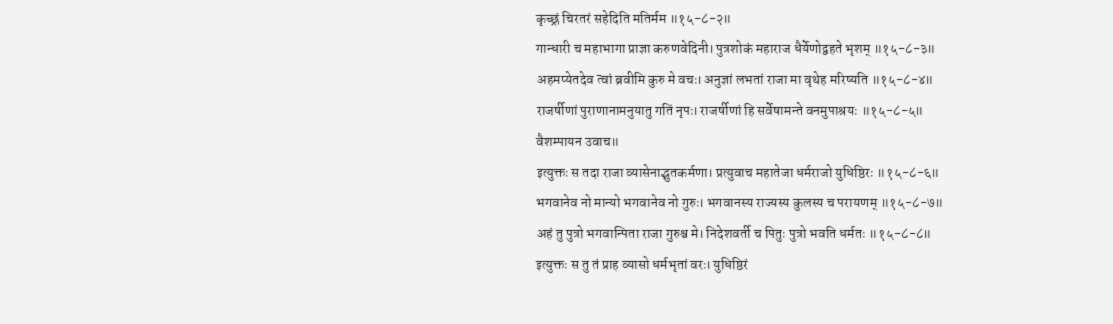कृच्छ्रं चिरतरं सहेदिति मतिर्मम ॥१५-८-२॥
गान्धारी च महाभागा प्राज्ञा करुणवेदिनी। पुत्रशोकं महाराज धैर्येणोद्वहते भृशम् ॥१५-८-३॥
अहमप्येतदेव त्वां ब्रवीमि कुरु मे वचः। अनुज्ञां लभतां राजा मा वृथेह मरिष्यति ॥१५-८-४॥
राजर्षीणां पुराणानामनुयातु गतिं नृपः। राजर्षीणां हि सर्वेषामन्ते वनमुपाश्रयः ॥१५-८-५॥
वैशम्पायन उवाच॥
इत्युक्तः स तदा राजा व्यासेनाद्भुतकर्मणा। प्रत्युवाच महातेजा धर्मराजो युधिष्ठिरः ॥१५-८-६॥
भगवानेव नो मान्यो भगवानेव नो गुरुः। भगवानस्य राज्यस्य कुलस्य च परायणम् ॥१५-८-७॥
अहं तु पुत्रो भगवान्पिता राजा गुरुश्च मे। निदेशवर्ती च पितुः पुत्रो भवति धर्मतः ॥१५-८-८॥
इत्युक्तः स तु तं प्राह व्यासो धर्मभृतां वरः। युधिष्ठिरं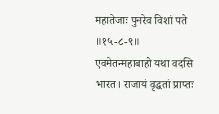महातेजाः पुनरेव विशां पते ॥१५-८-९॥
एवमेतन्महाबाहो यथा वदसि भारत। राजायं वृद्धतां प्राप्तः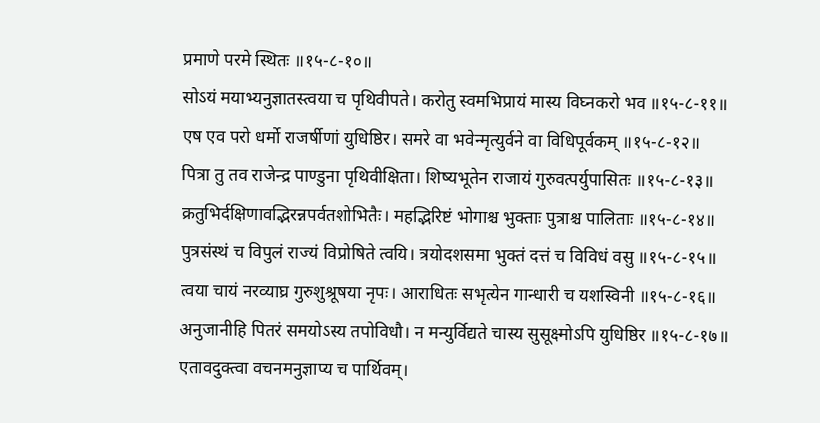प्रमाणे परमे स्थितः ॥१५-८-१०॥
सोऽयं मयाभ्यनुज्ञातस्त्वया च पृथिवीपते। करोतु स्वमभिप्रायं मास्य विघ्नकरो भव ॥१५-८-११॥
एष एव परो धर्मो राजर्षीणां युधिष्ठिर। समरे वा भवेन्मृत्युर्वने वा विधिपूर्वकम् ॥१५-८-१२॥
पित्रा तु तव राजेन्द्र पाण्डुना पृथिवीक्षिता। शिष्यभूतेन राजायं गुरुवत्पर्युपासितः ॥१५-८-१३॥
क्रतुभिर्दक्षिणावद्भिरन्नपर्वतशोभितैः। महद्भिरिष्टं भोगाश्च भुक्ताः पुत्राश्च पालिताः ॥१५-८-१४॥
पुत्रसंस्थं च विपुलं राज्यं विप्रोषिते त्वयि। त्रयोदशसमा भुक्तं दत्तं च विविधं वसु ॥१५-८-१५॥
त्वया चायं नरव्याघ्र गुरुशुश्रूषया नृपः। आराधितः सभृत्येन गान्धारी च यशस्विनी ॥१५-८-१६॥
अनुजानीहि पितरं समयोऽस्य तपोविधौ। न मन्युर्विद्यते चास्य सुसूक्ष्मोऽपि युधिष्ठिर ॥१५-८-१७॥
एतावदुक्त्वा वचनमनुज्ञाप्य च पार्थिवम्।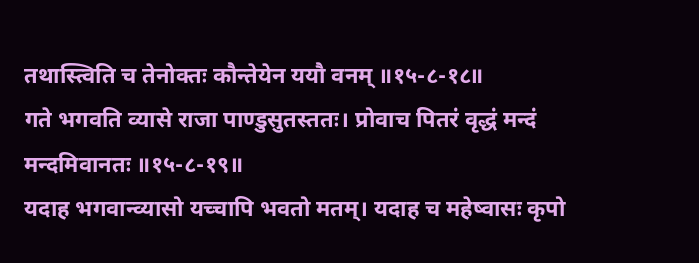तथास्त्विति च तेनोक्तः कौन्तेयेन ययौ वनम् ॥१५-८-१८॥
गते भगवति व्यासे राजा पाण्डुसुतस्ततः। प्रोवाच पितरं वृद्धं मन्दं मन्दमिवानतः ॥१५-८-१९॥
यदाह भगवान्व्यासो यच्चापि भवतो मतम्। यदाह च महेष्वासः कृपो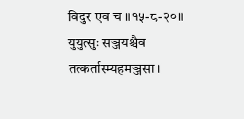विदुर एव च ॥१५-८-२०॥
युयुत्सुः सञ्जयश्चैव तत्कर्तास्म्यहमञ्जसा।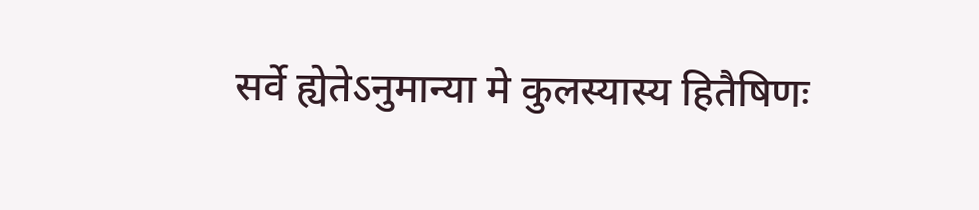सर्वे ह्येतेऽनुमान्या मे कुलस्यास्य हितैषिणः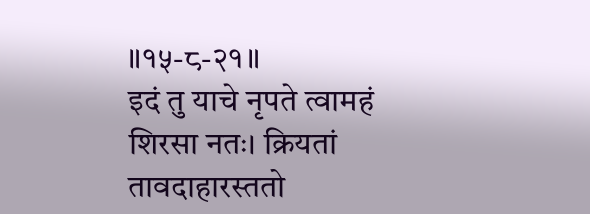॥१५-८-२१॥
इदं तु याचे नृपते त्वामहं शिरसा नतः। क्रियतां तावदाहारस्ततो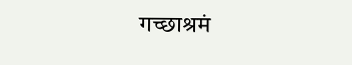गच्छाश्रमं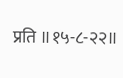प्रति ॥१५-८-२२॥